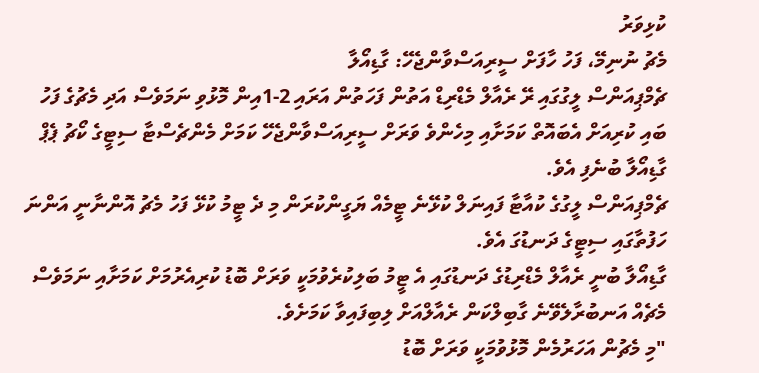ކުޅިވަރު
މެޗު ނުނިމޭ، ފަހު ހާފަށް ސީރިއަސްވާންޖެހޭ: ގާޑިއޯލާ
ޗެމްޕިއަންސް ލީގުގައި ރޭ ރެއާލް މެޑްރިޑް އަތުން ފަހަތުން އަރައި 2-1އިން މޮޅުވި ނަމަވެސް އަދި މެޗުގެ ފަހު ބައި ކުރިއަށް އެބައޮތް ކަމަށާއި މިހެންވެ ވަރަށް ސީރިއަސްވާންޖެހޭ ކަމަށް މެންޗެސްޓާ ސިޓީގެ ކޯޗު ޕެޕް ގާޑިއޯލާ ބުނެފި އެވެ.
ޗެމްޕިއަންސް ލީގުގެ ކުއާޓާ ފައިނަލް ކުޅޭނެ ޓީމެއް ޔަގީންކުރަން މި ދެ ޓީމު ކުޅޭ ފަހު މެޗު އޮންނާނީ އަންނަ ހަފުތާގައި ސިޓީގެ ދަނޑުގަ އެވެ.
ގާޑިއޯލާ ބުނީ ރެއާލް މެޑްރިޑުގެ ދަނޑުގައި އެ ޓީމު ބަލިކުރެވުމަކީ ވަރަށް ބޮޑު ކުރިއެރުމަށް ކަމަށާއި ނަމަވެސް މެޗެއް އަނބުރާލެވޭނެ ގާބިލްކަން ރެއާލްއަށް ލިބިފައިވާ ކަމަށެވެ.
"މި މެޗުން އަހަރުމެން މޮޅުވުމަކީ ވަރަށް ބޮޑު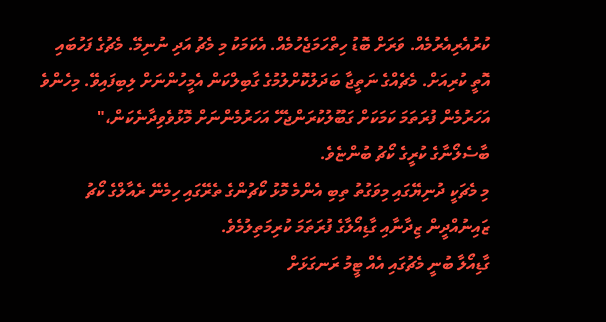ކުރުއެރިއެރުމެއް. ވަރަށް ބޮޑު ހިތްހަމަޖެހުމެއް. އެކަމަކު މި މެޗު އަދި ނުނިމޭ. މެޗުގެ ފަހުބައި އޮތީ ކުރިއަށް. މެޗެއްގެ ނަތީޖާ ބަދަލުކޮށްލުމުގެ ގާބިލްކަން އެމީހުންނަށް ލިބިފައިވޭ. މިހެންވެ އަހަރުމެން ފުރަތަމަ ކަމަކަށް ގަބޫލުކުރަންޖެހޭ އަހަރުމެންނަށް މޮޅުވެވިދާނެކަން،" ބާސެލޯނާގެ ކުރީގެ ކޯޗު ބުންޏެވެ.
މި މެޗަކީ ދުނިޔޭގައި މިވަގުތު ތިބި އެންމެ މޮޅު ކޯޗުންގެ ތެރޭގައި ހިމެނޭ ރެއާލްގެ ކޯޗު ޒައިނުއްދީން ޒިދާނާއި ގާޑިއޯލާގެ ފުރަތަމަ ކުރިމަތިލުމެވެ.
ގާޑިއޯލާ ބުނީ މެޗުގައި އެއް ޓީމު ރަނގަޅަށް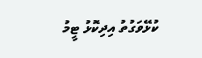ކުޅޭވަގުތު އިދިކޮޅު ޓީމު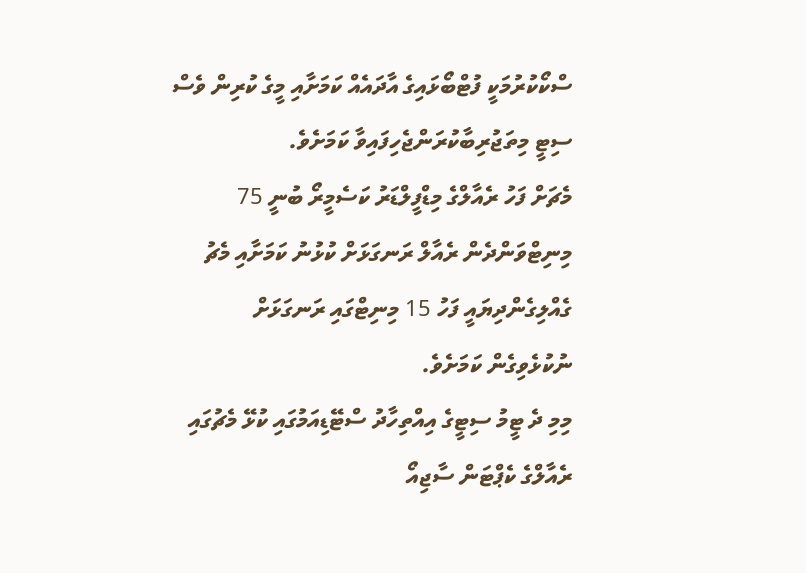ސްކޯކުރުމަކީ ފުޓްބޯޅައިގެ އާދައެއް ކަމަށާއި މީގެ ކުރިން ވެސް ސިޓީ މިތަޖުރިބާކުރަންޖެހިފައިވާ ކަމަށެވެ.
މެޗަށް ފަހު ރެއާލްގެ މިޑްފީލްޑަރު ކަސެމީރޯ ބުނީ 75 މިނިޓްވަންދެން ރެއާލް ރަނގަޅަށް ކުޅުނު ކަމަށާއި މެޗު ގެއްލިގެންދިޔައީ ފަހު 15 މިނިޓްގައި ރަނގަޅަށް ނުކުޅެވިގެން ކަމަށެވެ.
މިމި ދެ ޓީމު ސިޓީގެ އިއްތިހާދު ސްޓޭޑިއަމުގައި ކުޅޭ މެޗުގައި ރެއާލްގެ ކެޕްޓަން ސާޖިއޯ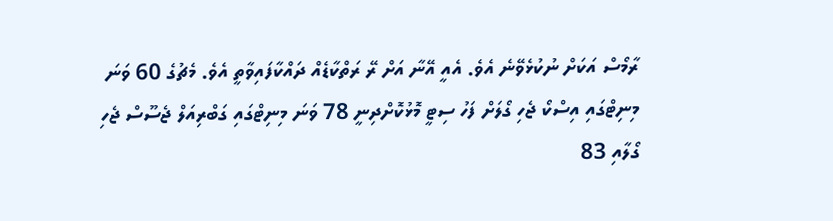ރާމޯސް އަކަށް ނުކުޅެވޭނެ އެވެ. އެއީ އޭނާ އަށް ރޭ ރަތްކާޑެއް ދައްކާފައިވާތީ އެވެ. މެޗުގެ 60 ވަނަ މިނިޓްގައި އިސްކޯ ޖެހި ގޯލަށް ފަހު ސިޓީ މޮޅުކޮށްދިނީ 78 ވަނަ މިނިޓްގައި ގަބްރިއަލް ޖެސޫސް ޖެހި ގޯލާއި 83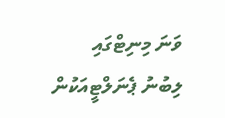ވަނަ މިނިޓްގައި ލިބުނު ޕެނަލްޓީއަކުން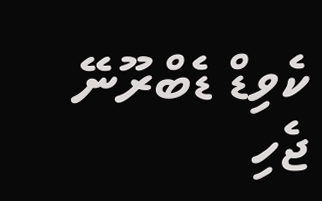ކެވިޑް ޑެބްރޫނޭ ޖެހި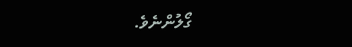ގޯލުންނެވެ.